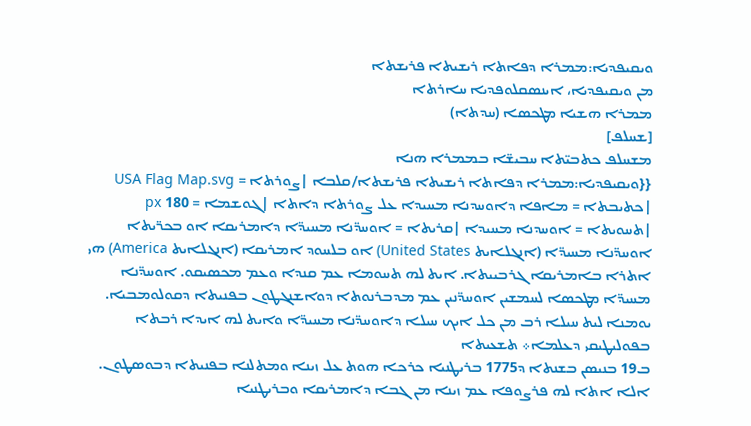ܘܝܩܝܦܕܝܐ:ܡܡܪܐ ܕܦܐܬܐ ܪܝܫܝܬܐ ܦܪܝܫܬܐ
ܡܢ ܘܝܩܝܦܕܝܐ، ܐܝܢܣܩܠܘܦܕܝܐ ܚܐܪܬܐ
ܡܡܪܐ ܗܫܝܐ ܡܛܟܣܐ (ܚܕܬܐ)
[ܫܚܠܦ]
ܡܫܚܠܦ ܟܬܒܝ̈ܬܐ ܚܒܝܫ̈ܐ ܒܡܡܪܐ ܗܢܐ
{{ܘܝܩܝܦܕܝܐ:ܡܡܪܐ ܕܦܐܬܐ ܪܝܫܝܬܐ ܦܪܝܫܬܐ/ܩܠܒܐ |ܨܘܪܬܐ = USA Flag Map.svg |ܟܬܝܒܬܐ = ܡܐܦܐ ܕܐܘܚܕܢܐ ܡܚܝܕܐ ܥܠ ܨܘܪܬܐ ܕܐܬܐ |ܓܘܫܡܐ = 180 px |ܬܚܘܝܬܐ = ܐܘܚܕܢܐ ܡܚܝܕܐ |ܩܪܝܬܐ = ܐܘܚܕ̈ܢܐ ܡܚܝܕ̈ܐ ܕܐܡܪܝܩܐ ܐܘ ܒܟܪ̈ܝܬܐ ܐܘܚܕ̈ܢܐ ܡܚܝܕ̈ܐ (ܐܢܓܠܐܝܬ United States) ܐܘ ܒܠܚܘܕ ܐܡܪܝܩܐ (ܐܢܓܠܐܝܬ America) ܗܝ ܐܬܪܐ ܒܐܡܪܝܩܐ ܓܪܒܝܝܬܐ. ܐܝܬ ܠܗ ܬܚܘܡܐ ܥܡ ܩܢܕܐ ܘܥܡ ܡܟܣܝܩܘ. ܐܘܚܕ̈ܢܐ ܡܚܝܕ̈ܐ ܡܛܟܣܐ ܠܚܡܫܝܢ ܐܘܚܕ̈ܢܝܢ ܥܡ ܡܕܒܪܢܘܬܐ ܕܘܐܫܢܓܛܘܢ ܒܦܢܝܬܐ ܕܩܘܠܘܡܒܝܐ. ܝܘܡܢܐ ܠܝܬ ܚܝܠܐ ܪܒ ܡܢ ܟܠ ܐܝܟ ܚܝܠܐ ܕܐܘܚܕ̈ܢܐ ܡܚܝܕ̈ܐ ܘܐܝܬ ܠܗ ܐܝܕܐ ܪܒܬܐ ܒܦܘܠܝܛܝܩܝ ܕܥܠܡܐ܀ ܬܫܥܝܬܐ
ܒ19 ܒܢܝܣܢ ܒܫܢܬܐ ܕ1775 ܒܪܝܛܢܝܐ ܟܪܟܐ ܗܘܬ ܥܠ ܙܝܢܐ ܘܡܬܠܢܐ ܒܦܢܝܬܐ ܕܒܘܣܛܘܢ. ܐܠܐ ܐܬܐ ܠܗ ܦܪܨܘܦܐ ܥܡ ܙܝܢܐ ܡܢ ܓܒܐ ܕܐܡܪܝܩܐ ܘܒܪܝܛܢܝܐ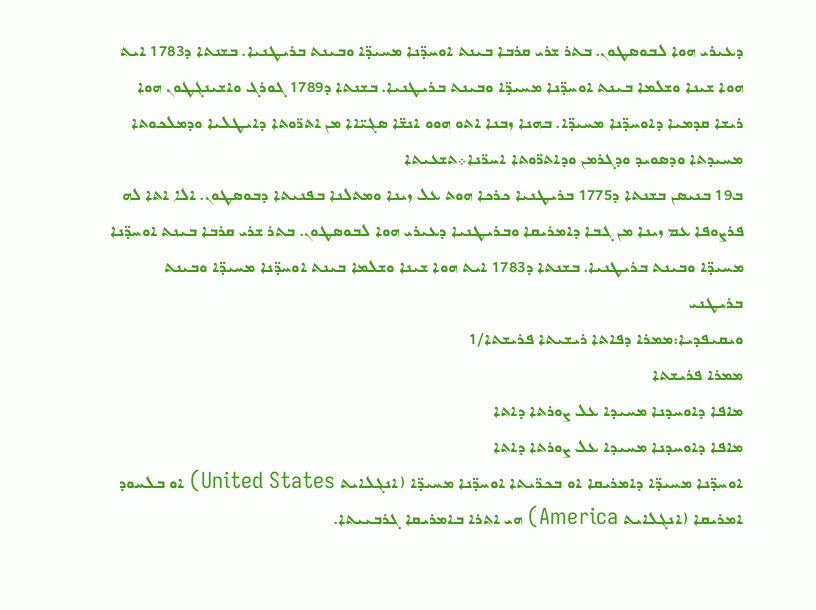ܕܥܝܪܝ ܗܘܐ ܠܒܘܣܛܘܢ. ܒܬܪ ܫܪܝ ܩܪܒܐ ܒܝܢܬ ܐܘܚܕ̈ܢܐ ܡܚܝܕ̈ܐ ܘܒܝܢܬ ܒܪܝܛܢܝܐ. ܒܫܢܬܐ ܕ1783 ܐܝܬ ܗܘܐ ܫܝܢܐ ܘܫܠܡܐ ܒܝܢܬ ܐܘܚܕ̈ܢܐ ܡܚܝܕ̈ܐ ܘܒܝܢܬ ܒܪܝܛܢܝܐ. ܒܫܢܬܐ ܕ1789 ܓܘܪܓ ܘܐܫܝܢܓܛܘܢ ܗܘܐ ܪܝܫܐ ܩܕܡܝܐ ܕܐܘܚܕ̈ܢܐ ܡܚܝܕ̈ܐ. ܒܗܢܐ ܙܒܢܐ ܐܬܘ ܗܘܘ ܐܢܫ̈ܐ ܣܓܝ̈ܐܐ ܡܢ ܐܬܪ̈ܘܬܐ ܕܐܝܛܠܝܐ ܘܕܡܠܟܘܬܐ ܡܚܝܕܬܐ ܘܕܣܘܝܕ ܘܕܓܪܡܢ ܘܕܐܬܪ̈ܘܬܐ ܐܚܪ̈ܢܐ܀ܬܫܥܝܬܐ
ܒ19 ܒܢܝܣܢ ܒܫܢܬܐ ܕ1775 ܒܪܝܛܢܝܐ ܟܪܟܐ ܗܘܬ ܥܠ ܙܝܢܐ ܘܡܬܠܢܐ ܒܦܢܝܬܐ ܕܒܘܣܛܘܢ. ܐܠܐ ܐܬܐ ܠܗ ܦܪܨܘܦܐ ܥܡ ܙܝܢܐ ܡܢ ܓܒܐ ܕܐܡܪܝܩܐ ܘܒܪܝܛܢܝܐ ܕܥܝܪܝ ܗܘܐ ܠܒܘܣܛܘܢ. ܒܬܪ ܫܪܝ ܩܪܒܐ ܒܝܢܬ ܐܘܚܕ̈ܢܐ ܡܚܝܕ̈ܐ ܘܒܝܢܬ ܒܪܝܛܢܝܐ. ܒܫܢܬܐ ܕ1783 ܐܝܬ ܗܘܐ ܫܝܢܐ ܘܫܠܡܐ ܒܝܢܬ ܐܘܚܕ̈ܢܐ ܡܚܝܕ̈ܐ ܘܒܝܢܬ ܒܪܝܛܢܝ
ܘܝܩܝܦܕܝܐ:ܡܡܪܐ ܕܦܐܬܐ ܪܝܫܝܬܐ ܦܪܝܫܬܐ/1
ܡܡܪܐ ܦܪܝܫܬܐ
ܡܐܦܐ ܕܐܘܚܕܢܐ ܡܚܝܕܐ ܥܠ ܨܘܪܬܐ ܕܐܬܐ
ܡܐܦܐ ܕܐܘܚܕܢܐ ܡܚܝܕܐ ܥܠ ܨܘܪܬܐ ܕܐܬܐ
ܐܘܚܕ̈ܢܐ ܡܚܝܕ̈ܐ ܕܐܡܪܝܩܐ ܐܘ ܒܟܪ̈ܝܬܐ ܐܘܚܕ̈ܢܐ ܡܚܝܕ̈ܐ (ܐܢܓܠܐܝܬ United States) ܐܘ ܒܠܚܘܕ ܐܡܪܝܩܐ (ܐܢܓܠܐܝܬ America) ܗܝ ܐܬܪܐ ܒܐܡܪܝܩܐ ܓܪܒܝܝܬܐ.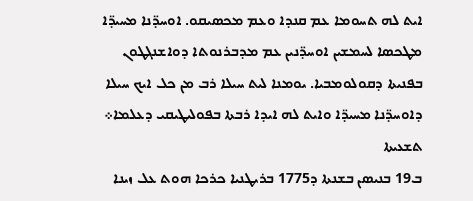ܐܝܬ ܠܗ ܬܚܘܡܐ ܥܡ ܩܢܕܐ ܘܥܡ ܡܟܣܝܩܘ. ܐܘܚܕ̈ܢܐ ܡܚܝܕ̈ܐ ܡܛܟܣܐ ܠܚܡܫܝܢ ܐܘܚܕ̈ܢܝܢ ܥܡ ܡܕܒܪܢܘܬܐ ܕܘܐܫܢܓܛܘܢ ܒܦܢܝܬܐ ܕܩܘܠܘܡܒܝܐ. ܝܘܡܢܐ ܠܝܬ ܚܝܠܐ ܪܒ ܡܢ ܟܠ ܐܝܟ ܚܝܠܐ ܕܐܘܚܕ̈ܢܐ ܡܚܝܕ̈ܐ ܘܐܝܬ ܠܗ ܐܝܕܐ ܪܒܬܐ ܒܦܘܠܝܛܝܩܝ ܕܥܠܡܐ܀ ܬܫܥܝܬܐ
ܒ19 ܒܢܝܣܢ ܒܫܢܬܐ ܕ1775 ܒܪܝܛܢܝܐ ܟܪܟܐ ܗܘܬ ܥܠ ܙܝܢܐ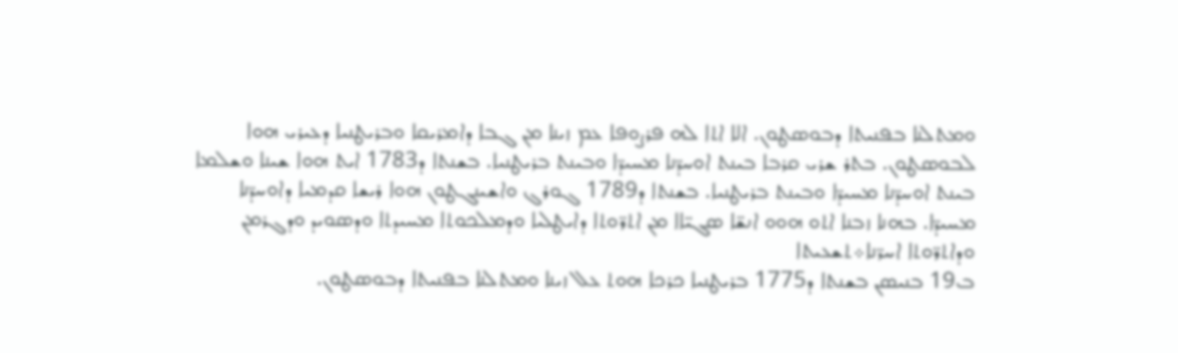ܘܡܬܠܢܐ ܒܦܢܝܬܐ ܕܒܘܣܛܘܢ. ܐܠܐ ܐܬܐ ܠܗ ܦܪܨܘܦܐ ܥܡ ܙܝܢܐ ܡܢ ܓܒܐ ܕܐܡܪܝܩܐ ܘܒܪܝܛܢܝܐ ܕܥܝܪܝ ܗܘܐ ܠܒܘܣܛܘܢ. ܒܬܪ ܫܪܝ ܩܪܒܐ ܒܝܢܬ ܐܘܚܕ̈ܢܐ ܡܚܝܕ̈ܐ ܘܒܝܢܬ ܒܪܝܛܢܝܐ. ܒܫܢܬܐ ܕ1783 ܐܝܬ ܗܘܐ ܫܝܢܐ ܘܫܠܡܐ ܒܝܢܬ ܐܘܚܕ̈ܢܐ ܡܚܝܕ̈ܐ ܘܒܝܢܬ ܒܪܝܛܢܝܐ. ܒܫܢܬܐ ܕ1789 ܓܘܪܓ ܘܐܫܝܢܓܛܘܢ ܗܘܐ ܪܝܫܐ ܩܕܡܝܐ ܕܐܘܚܕ̈ܢܐ ܡܚܝܕ̈ܐ. ܒܗܢܐ ܙܒܢܐ ܐܬܘ ܗܘܘ ܐܢܫ̈ܐ ܣܓܝ̈ܐܐ ܡܢ ܐܬܪ̈ܘܬܐ ܕܐܝܛܠܝܐ ܘܕܡܠܟܘܬܐ ܡܚܝܕܬܐ ܘܕܣܘܝܕ ܘܕܓܪܡܢ ܘܕܐܬܪ̈ܘܬܐ ܐܚܪ̈ܢܐ܀ܬܫܥܝܬܐ
ܒ19 ܒܢܝܣܢ ܒܫܢܬܐ ܕ1775 ܒܪܝܛܢܝܐ ܟܪܟܐ ܗܘܬ ܥܠ ܙܝܢܐ ܘܡܬܠܢܐ ܒܦܢܝܬܐ ܕܒܘܣܛܘܢ.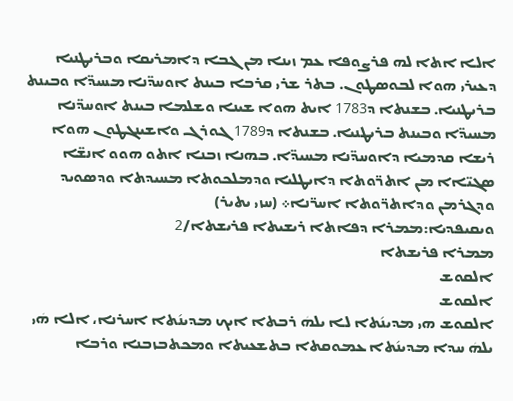ܐܠܐ ܐܬܐ ܠܗ ܦܪܨܘܦܐ ܥܡ ܙܝܢܐ ܡܢ ܓܒܐ ܕܐܡܪܝܩܐ ܘܒܪܝܛܢܝܐ ܕܥܝܪܝ ܗܘܐ ܠܒܘܣܛܘܢ. ܒܬܪ ܫܪܝ ܩܪܒܐ ܒܝܢܬ ܐܘܚܕ̈ܢܐ ܡܚܝܕ̈ܐ ܘܒܝܢܬ ܒܪܝܛܢܝܐ. ܒܫܢܬܐ ܕ1783 ܐܝܬ ܗܘܐ ܫܝܢܐ ܘܫܠܡܐ ܒܝܢܬ ܐܘܚܕ̈ܢܐ ܡܚܝܕ̈ܐ ܘܒܝܢܬ ܒܪܝܛܢܝܐ. ܒܫܢܬܐ ܕ1789 ܓܘܪܓ ܘܐܫܝܢܓܛܘܢ ܗܘܐ ܪܝܫܐ ܩܕܡܝܐ ܕܐܘܚܕ̈ܢܐ ܡܚܝܕ̈ܐ. ܒܗܢܐ ܙܒܢܐ ܐܬܘ ܗܘܘ ܐܢܫ̈ܐ ܣܓܝ̈ܐܐ ܡܢ ܐܬܪ̈ܘܬܐ ܕܐܝܛܠܝܐ ܘܕܡܠܟܘܬܐ ܡܚܝܕܬܐ ܘܕܣܘܝܕ ܘܕܓܪܡܢ ܘܕܐܬܪ̈ܘܬܐ ܐܚܪ̈ܢܐ܀ (ܚܙܝ ܝܬܝܪ)
ܘܝܩܝܦܕܝܐ:ܡܡܪܐ ܕܦܐܬܐ ܪܝܫܝܬܐ ܦܪܝܫܬܐ/2
ܡܡܪܐ ܦܪܝܫܬܐ
ܐܠܩܘܫ
ܐܠܩܘܫ
ܐܠܩܘܫ ܗܝ ܡܕܝܢ݇ܬܐ ܠܐ ܝܠܗܿ ܪܒܬܐ ܐܝܟ ܡܕܝܢ݇ܬܐ ܐܚܪܢܐ، ܐܠܐ ܗܿܝ ܝܠܗܿ ܚܕܐ ܡܕܝܢ݇ܬܐ ܥܡܘܩܬܐ ܒܬܫܥܝܬܐ ܘܡܟܬܒܙܒܢܐ ܘܪܒܐ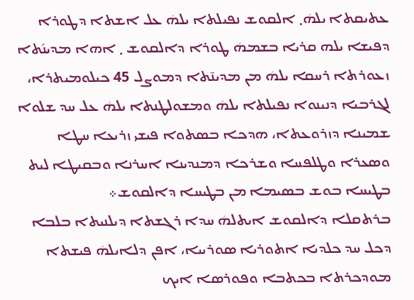ܥܬܝܩܬܐ ܝܠܗܿ܂ ܐܠܩܘܫ ܢܦܝܠܬܐ ܝܠܗܿ ܥܠ ܐܫܬܐ ܕܛܘܪܐ ܕܦܝܫܐ ܝܠܗ ܩܪܝܐ ܒܫܡܗܿ ܛܘܪܐ ܕܐܠܩܘܫ ܂ ܐܗܐ ܡܕܝܢ݇ܬܐ ܙܥܘܪܬܐ ܪܚܩܐ ܝܠܗܿ ܡܢ ܡܕܝܢ̄ܬܐ ܕܡܘܨܠ 45 ܟܝܠܘܡܝܬܪܐ، ܠܓܪܒܝܐ ܕܢܝܢܘܐ ܢܦܝܠܬܐ ܝܠܗܿ ܘܡܫܘܠܛܢܬܐ ܝܠܗܿ ܥܠ ܚܕ ܫܠܘܐ ܫܡܝܢܐ ܕܙܪܘܥܬܐ، ܗܕܟܐ ܒܣܬܘܐ ܦܝܫܝ ܙܪܝܥܐ ܚܛܐ ܘܣܥܪܐ ܘܛܠܦܚܐ ܘܫܪܟܐ ܕܡܢܕܝܢܐ ܐܚܪܢܐ ܘܒܩܝܛܐ ܠܝܬ ܒܛܝܚܐ ܒܘܫ ܒܣܝܡܐ ܡܢ ܒܛܝܚܐ ܕܐܠܩܘܫ܀
ܒܪܬܩܠܐ ܕܐܠܩܘܫ ܐܝܬܠܗܿ ܚܕܐ ܪܓܫܬܐ ܕܝܠܢܝܬܐ ܒܠܒܐ ܕܟܠ ܚܕ ܟܠܕܝܐ ܐܬܘܪܝܐ ܣܘܪܝܝܐ، ܐܦܢ ܕܠܐܝܠܗܿ ܦܝܫܬܐ ܡܘܕܟܪܬܐ ܒܟܬܒܐ ܘܦܘܪܣܐ ܐܝܟ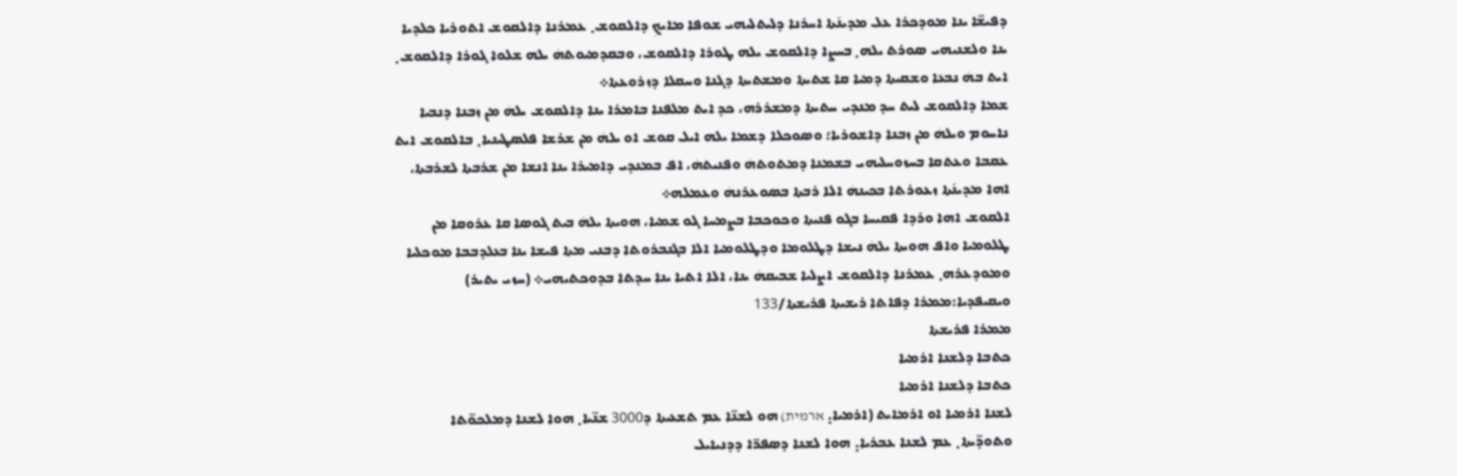ܕܦܝܫ̈ܐ ܝܢܐ ܡܘܕܟܪܐ ܥܠ ܡܕܝܢ݇ܬܐ ܐܚܪܢܐ ܕܠܝܬܠܝܗܝ ܫܘܦܐ ܡܐܝܟܼ ܕܐܠܩܘܫ܂ ܥܡܪܢܐ ܕܐܠܩܘܫ ܐܬܘܪܝܐ ܟܠܕܝܐ ܝܢܐ ܘܠܫܢܝܗܝ ܣܘܪܬ ܝܠܗ܂ ܒܚܨܐ ܕܐܠܩܘܫ ܝܠܗ ܛܘܪܐ ܕܐܠܩܘܫ، ܘܒܩܕܡܝܘܬܗܿ ܝܠܗ ܫܠܘܐ ܓܘܪܐ ܕܐܠܩܘܫ܂ ܐܝܬ ܒܗܿ ܢܒܥܐ ܘܫܩܝܬܐ ܕܡܝܐ ܩܐ ܫܬܝܬܐ ܘܡܫܬܝܬܐ ܕܓܢܐ ܘܚܩܠܐ ܕܙܪܘܥܬܐ܀
ܫܡܐ ܕܐܠܩܘܫ ܠܝܬ ܚܕ ܡܢܕܝ ܚܬܝܬܐ ܕܡܫܪܪܗ، ܟܕ ܐܝܬ ܡܠܦܢܐ ܒܐܡܪܐ ܝܢܐ ܕܐܠܩܘܫ ܝܠܗܿ ܡܢ ܙܒܢܐ ܕܢܒܝܐ ܢܐܚܘܡ ܘܝܠܗܿ ܡܢ ܙܒܢܐ ܕܐܫܘܪܝܐ؛ ܘܣܘܟܠܐ ܕܫܡܐ ܝܠܗ ܐܝܠ ܩܘܫ ܐܘ ܝܠܗܿ ܡܢ ܫܪܫܐ ܦܠܣܛܝܢܝܐ܂ ܒܐܠܩܘܫ ܐܝܬ ܥܩܒܐ ܘܥܬܩܐ ܒܚܙܘܚܠܝܗܝ ܒܫܡܢܐ ܕܡܬܘܬܗܿ ܘܦܢܝܬܗܿ، ܐܦ ܒܡܢܕܝ ܕܐܡܝܪܐ ܝܢܐ ܐܢܫܐ ܡܢ ܫܪܒܬܐ ܠܫܪܒܬܐ، ܐܗܐ ܡܕܝܢ݇ܬܐ ܙܥܘܪܬܐ ܒܟܝܢܗܿ ܐܠܐ ܪܒܬܐ ܒܣܘܥܪܢܗܿ ܘܥܡܠܗ܀
ܐܠܩܘܫ ܐܗܐ ܘܪܕܐ ܦܩܝܚܐ ܒܓܘ ܦܢܝܬܐ ܘܟܘܟܒܐ ܒܨܡܚܐ ܓܘ ܫܡܝܐ، ܗܘܝܬܐ ܝܠܗܿ ܒܝܬ ܓܘܣܐ ܩܐ ܥܪܘܩܐ ܡܢ ܛܠܘܡܝܐ ܘܐܦ ܗܘܝܬܐ ܝܠܗܿ ܢܝܫܐ ܕܛܠܘܡܐ ܘܕܛܠܘܡܝܐ ܐܠܐ ܒܓܢܒܪܘܬܐ ܕܒܢܝ ܡܬܐ ܦܝܫܐ ܝܢܐ ܒܥܠܕܒܒܐ ܡܘܟܠܝܐ ܘܡܘܕܥܪܗ܂ ܥܡܪܢܐ ܕܐܠܩܘܫ ܐܨܠܝܐ ܫܒܝܩܗܿ ܝܢܐ، ܐܠܐ ܐܬܝܐ ܝܢܐ ܚܕܬܐ ܒܕܘܟܬܝܗܝ܀ (ܚܙܝ ܝܬܝܪ)
ܘܝܩܝܦܕܝܐ:ܡܡܪܐ ܕܦܐܬܐ ܪܝܫܝܬܐ ܦܪܝܫܬܐ/133
ܡܡܪܐ ܦܪܝܫܬܐ
ܟܬܒܐ ܕܠܫܢܐ ܐܪܡܝܐ
ܟܬܒܐ ܕܠܫܢܐ ܐܪܡܝܐ
ܠܫܢܐ ܐܪܡܝܐ ܐܘ ܐܪܡܐܝܬ (ܐܪܡܝܐ܄ ארמית) ܗܘ ܠܫܢ̈ܐ ܥܡ ܬܫܥܝܬܐ ܕ3000 ܫܢ̈ܝܐ܂ ܗܘܐ ܠܫܢܐ ܕܡܠܟܘ̈ܬܐ ܘܬܘܕ̈ܝܬܐ܂ ܥܡ ܠܫܢܐ ܥܒܪܝܐ܄ ܗܘܐ ܠܫܢܐ ܕܣܦܪ̈ܐ ܕܕܢܝܐܝܠ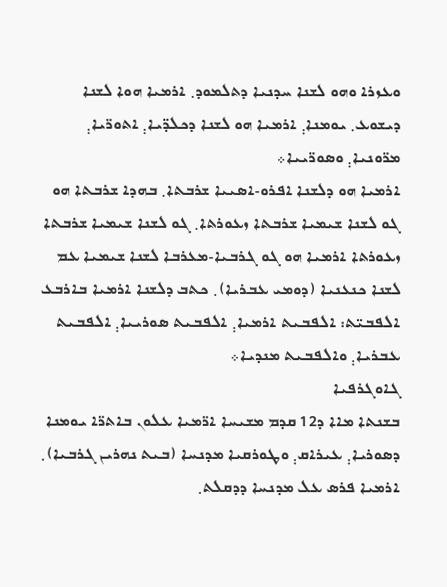ܘܥܙܪܐ ܘܗܘ ܠܫܢܐ ܚܕܢܝܐ ܕܬܠܡܘܕ܂ ܐܪܡܝܐ ܗܘܐ ܠܫܢܐ ܕܝܫܘܥ܂ ܝܘܡܢܐ܄ ܐܪܡܝܐ ܗܘ ܠܫܢܐ ܕܟܠܕ̈ܝܐ܄ ܐܬܘܪ̈ܝܐ܄ ܡܪ̈ܘܢܝܐ܄ ܘܣܘܪ̈ܝܝܐ܀
ܐܪܡܝܐ ܗܘ ܕܠܫܢܐ ܐܦܪܘ-ܐܣܝܝܐ ܫܪܒܬܐ܂ ܒܗܕܐ ܫܪܒܬܐ ܗܘ ܓܘ ܠܫܢܐ ܫܝܡܝܐ ܫܪܒܬܐ ܙܥܘܪܬܐ܂ ܓܘ ܠܫܢܐ ܫܝܡܝܐ ܫܪܒܬܐ ܙܥܘܪܬܐ ܐܪܡܝܐ ܗܘ ܓܘ ܓܪܒܝܐ-ܡܥܪܒܐ ܠܫܢܐ ܫܝܡܝܐ ܥܡ ܠܫܢܐ ܟܢܥܢܝܐ (ܕܘܡܝ ܥܒܪܝܐ)܂ ܟܬܒ ܕܠܫܢܐ ܐܪܡܝܐ ܒܐܪܒܥ ܐܠܦܒܝ̈ܬ: ܐܠܦܒܝܬ ܐܪܡܝܐ܄ ܐܠܦܒܝܬ ܣܘܪܝܝܐ܄ ܐܠܦܒܝܬ ܥܒܪܝܐ܄ ܘܐܠܦܒܝܬ ܡܢܕܝܐ܀
ܓܐܘܓܪܦܝܐ
ܒܫܢܬܐ ܡܐܐ ܕ12 ܩܕܡ ܡܫܝܚܐ ܐܪ̈ܡܝܐ ܥܠܘܢ ܒܐܬܪ̈ܐ ܝܘܡܢܐ ܕܣܘܪܝܐ܄ ܥܝܪܐܩ܄ ܘܛܘܪܩܝܐ ܡܕܢܚܐ (ܒܝܬ ܢܗܪܝܢ ܓܪܒܝܐ)܂ ܐܪܡܝܐ ܦܪܣ ܥܠ ܡܕܢܚܐ ܕܕܩܠܬ܂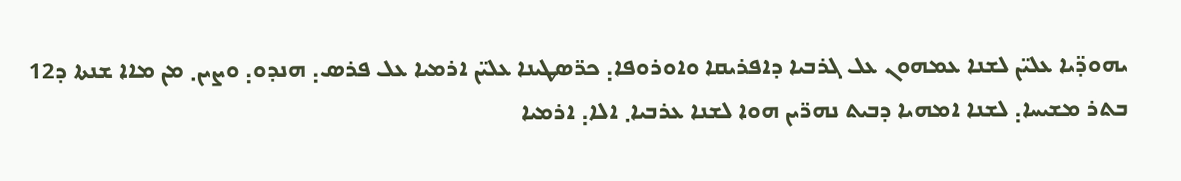ܝܗܘܕ̈ܝܐ ܥܠܝ̈ܢ ܠܫܢܐ ܥܡܗܘܢ ܥܠ ܓܪܒܝܐ ܕܐܦܪܝܩܐ ܘܐܘܪܘܦܐ܄ ܟܪ̈ܣܛܝܢܐ ܥܠܝ̈ܢ ܐܪܡܝܐ ܥܠ ܦܪܣ܄ ܗܢܕܘ܄ ܘܨܝܢ܂ ܡܢ ܡܐܐ ܫܢܬܐ ܕ12 ܒܬܪ ܡܫܝܚܐ܄ ܠܫܢܐ ܐܡܗܝܐ ܕܒܝܬ ܢܗܪ̈ܝܢ ܗܘܐ ܠܫܢܐ ܥܪܒܝܐ܂ ܐܠܐ܄ ܐܪܡܝܐ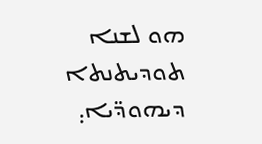ܗܘ ܠܫܢܐ ܬܘܕܝܬܢܬܐ ܕܝܗܘܕ̈ܝܐ܄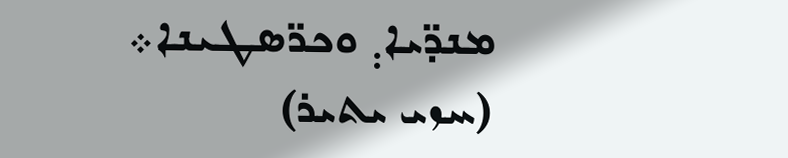ܡܢܕ̈ܝܐ܄ ܘܟܪ̈ܣܛܝܢܐ܀ (ܚܙܝ ܝܬܝܪ)